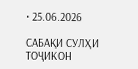• 25.06.2026

САБАҚИ СУЛҲИ ТОҶИКОН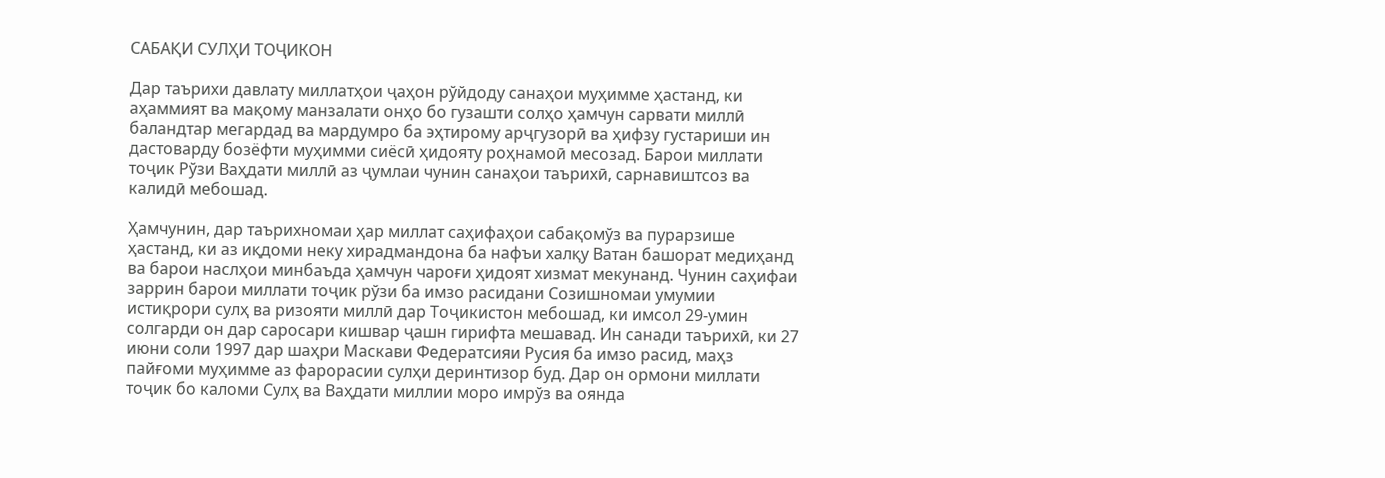САБАҚИ СУЛҲИ ТОҶИКОН

Дар таърихи давлату миллатҳои ҷаҳон рўйдоду санаҳои муҳимме ҳастанд, ки аҳаммият ва мақому манзалати онҳо бо гузашти солҳо ҳамчун сарвати миллӣ баландтар мегардад ва мардумро ба эҳтирому арҷгузорӣ ва ҳифзу густариши ин дастоварду бозёфти муҳимми сиёсӣ ҳидояту роҳнамоӣ месозад. Барои миллати тоҷик Рўзи Ваҳдати миллӣ аз ҷумлаи чунин санаҳои таърихӣ, сарнавиштсоз ва калидӣ мебошад.

Ҳамчунин, дар таърихномаи ҳар миллат саҳифаҳои сабақомўз ва пурарзише ҳастанд, ки аз иқдоми неку хирадмандона ба нафъи халқу Ватан башорат медиҳанд ва барои наслҳои минбаъда ҳамчун чароғи ҳидоят хизмат мекунанд. Чунин саҳифаи заррин барои миллати тоҷик рўзи ба имзо расидани Созишномаи умумии истиқрори сулҳ ва ризояти миллӣ дар Тоҷикистон мебошад, ки имсол 29-умин солгарди он дар саросари кишвар ҷашн гирифта мешавад. Ин санади таърихӣ, ки 27 июни соли 1997 дар шаҳри Маскави Федератсияи Русия ба имзо расид, маҳз пайғоми муҳимме аз фарорасии сулҳи деринтизор буд. Дар он ормони миллати тоҷик бо каломи Сулҳ ва Ваҳдати миллии моро имрўз ва оянда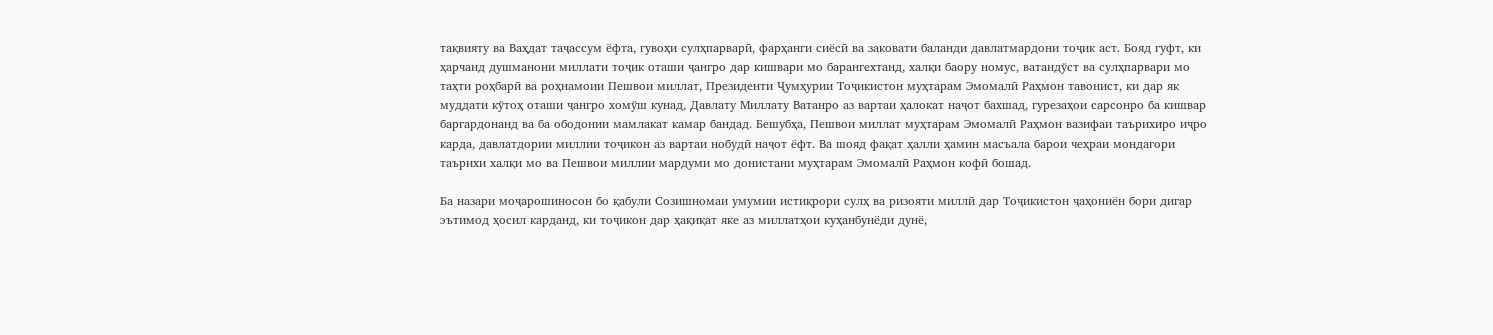тақвияту ва Ваҳдат таҷассум ёфта, гувоҳи сулҳпарварӣ, фарҳанги сиёсӣ ва заковати баланди давлатмардони тоҷик аст. Бояд гуфт, ки ҳарчанд душманони миллати тоҷик оташи ҷангро дар кишвари мо барангехтанд, халқи баору номус, ватандўст ва сулҳпарвари мо таҳти роҳбарӣ ва роҳнамоии Пешвои миллат, Президенти Ҷумҳурии Тоҷикистон муҳтарам Эмомалӣ Раҳмон тавонист, ки дар як муддати кўтоҳ оташи ҷангро хомўш кунад, Давлату Миллату Ватанро аз вартаи ҳалокат наҷот бахшад, гурезаҳои сарсонро ба кишвар баргардонанд ва ба ободонии мамлакат камар бандад. Бешубҳа, Пешвои миллат муҳтарам Эмомалӣ Раҳмон вазифаи таърихиро иҷро карда, давлатдории миллии тоҷикон аз вартаи нобудӣ наҷот ёфт. Ва шояд фақат ҳалли ҳамин масъала барои чеҳраи мондагори таърихи халқи мо ва Пешвои миллии мардуми мо донистани муҳтарам Эмомалӣ Раҳмон кофӣ бошад.

Ба назари моҷарошиносон бо қабули Созишномаи умумии истиқрори сулҳ ва ризояти миллӣ дар Тоҷикистон ҷаҳониён бори дигар эътимод ҳосил карданд, ки тоҷикон дар ҳақиқат яке аз миллатҳои куҳанбунёди дунё,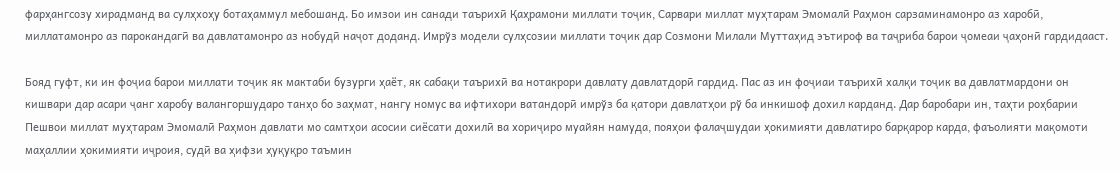фарҳангсозу хирадманд ва сулҳхоҳу ботаҳаммул мебошанд. Бо имзои ин санади таърихӣ Қаҳрамони миллати тоҷик, Сарвари миллат муҳтарам Эмомалӣ Раҳмон сарзаминамонро аз харобӣ, миллатамонро аз парокандагӣ ва давлатамонро аз нобудӣ наҷот доданд. Имрўз модели сулҳсозии миллати тоҷик дар Созмони Милали Муттаҳид эътироф ва таҷриба барои ҷомеаи ҷаҳонӣ гардидааст.

Бояд гуфт, ки ин фоҷиа барои миллати тоҷик як мактаби бузурги ҳаёт, як сабақи таърихӣ ва нотакрори давлату давлатдорӣ гардид. Пас аз ин фоҷиаи таърихӣ халқи тоҷик ва давлатмардони он кишвари дар асари ҷанг харобу валангоршударо танҳо бо заҳмат, нангу номус ва ифтихори ватандорӣ имрўз ба қатори давлатҳои рў ба инкишоф дохил карданд. Дар баробари ин, таҳти роҳбарии Пешвои миллат муҳтарам Эмомалӣ Раҳмон давлати мо самтҳои асосии сиёсати дохилӣ ва хориҷиро муайян намуда, пояҳои фалаҷшудаи ҳокимияти давлатиро барқарор карда, фаъолияти мақомоти маҳаллии ҳокимияти иҷроия, судӣ ва ҳифзи ҳуқуқро таъмин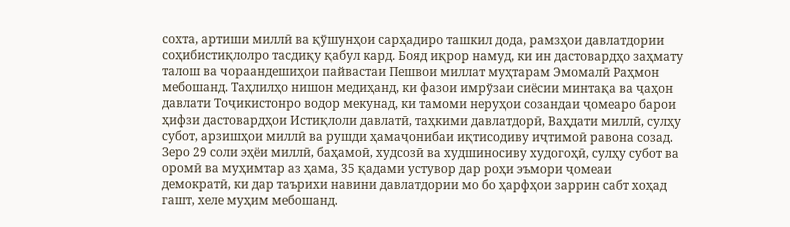сохта, артиши миллӣ ва қўшунҳои сарҳадиро ташкил дода, рамзҳои давлатдории соҳибистиқлолро тасдиқу қабул кард. Бояд иқрор намуд, ки ин дастовардҳо заҳмату талош ва чораандешиҳои пайвастаи Пешвои миллат муҳтарам Эмомалӣ Раҳмон мебошанд. Таҳлилҳо нишон медиҳанд, ки фазои имрўзаи сиёсии минтақа ва ҷаҳон давлати Тоҷикистонро водор мекунад, ки тамоми неруҳои созандаи ҷомеаро барои ҳифзи дастовардҳои Истиқлоли давлатӣ, таҳкими давлатдорӣ, Ваҳдати миллӣ, сулҳу субот, арзишҳои миллӣ ва рушди ҳамаҷонибаи иқтисодиву иҷтимоӣ равона созад. Зеро 29 соли эҳёи миллӣ, баҳамоӣ, худсозӣ ва худшиносиву худогоҳӣ, сулҳу субот ва оромӣ ва муҳимтар аз ҳама, 35 қадами устувор дар роҳи эъмори ҷомеаи демократӣ, ки дар таърихи навини давлатдории мо бо ҳарфҳои заррин сабт хоҳад гашт, хеле муҳим мебошанд.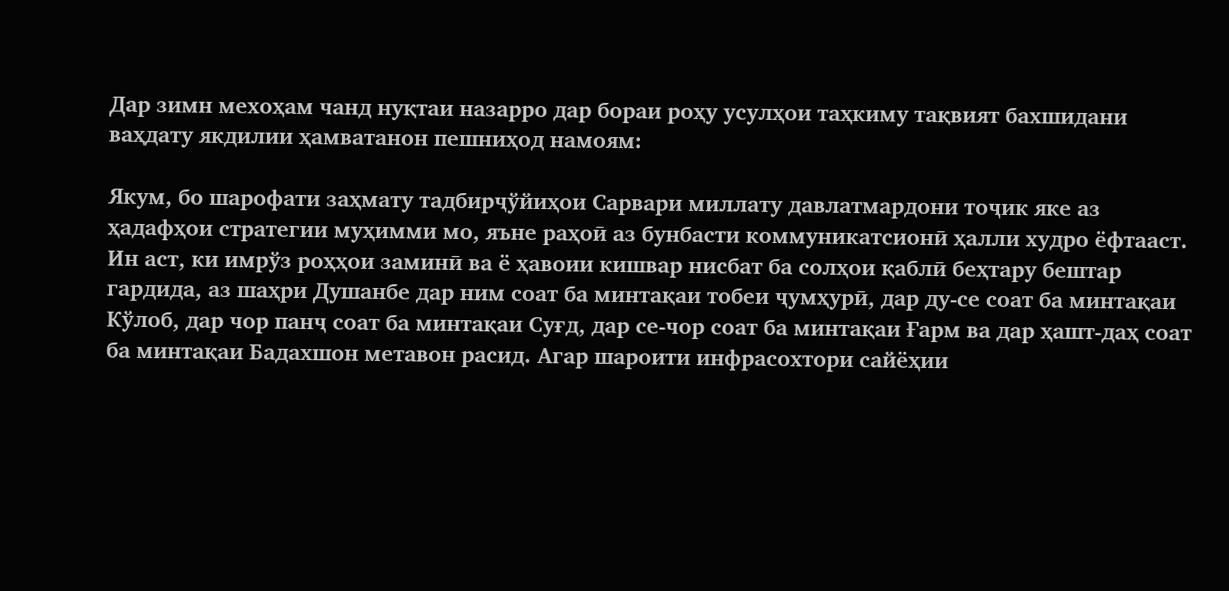Дар зимн мехоҳам чанд нуқтаи назарро дар бораи роҳу усулҳои таҳкиму тақвият бахшидани ваҳдату якдилии ҳамватанон пешниҳод намоям:

Якум, бо шарофати заҳмату тадбирҷўйиҳои Сарвари миллату давлатмардони тоҷик яке аз ҳадафҳои стратегии муҳимми мо, яъне раҳоӣ аз бунбасти коммуникатсионӣ ҳалли худро ёфтааст. Ин аст, ки имрўз роҳҳои заминӣ ва ё ҳавоии кишвар нисбат ба солҳои қаблӣ беҳтару бештар гардида, аз шаҳри Душанбе дар ним соат ба минтақаи тобеи ҷумҳурӣ, дар ду-се соат ба минтақаи Кўлоб, дар чор панҷ соат ба минтақаи Суғд, дар се-чор соат ба минтақаи Ғарм ва дар ҳашт-даҳ соат ба минтақаи Бадахшон метавон расид. Агар шароити инфрасохтори сайёҳии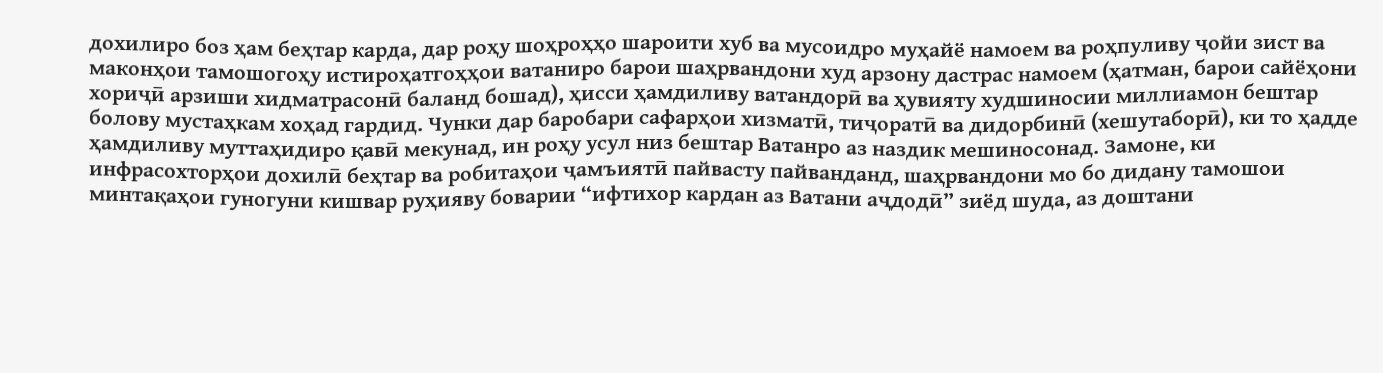дохилиро боз ҳам беҳтар карда, дар роҳу шоҳроҳҳо шароити хуб ва мусоидро муҳайё намоем ва роҳпуливу ҷойи зист ва маконҳои тамошогоҳу истироҳатгоҳҳои ватаниро барои шаҳрвандони худ арзону дастрас намоем (ҳатман, барои сайёҳони хориҷӣ арзиши хидматрасонӣ баланд бошад), ҳисси ҳамдиливу ватандорӣ ва ҳувияту худшиносии миллиамон бештар болову мустаҳкам хоҳад гардид. Чунки дар баробари сафарҳои хизматӣ, тиҷоратӣ ва дидорбинӣ (хешутаборӣ), ки то ҳадде ҳамдиливу муттаҳидиро қавӣ мекунад, ин роҳу усул низ бештар Ватанро аз наздик мешиносонад. Замоне, ки инфрасохторҳои дохилӣ беҳтар ва робитаҳои ҷамъиятӣ пайвасту пайванданд, шаҳрвандони мо бо дидану тамошои минтақаҳои гуногуни кишвар руҳияву боварии “ифтихор кардан аз Ватани аҷдодӣ” зиёд шуда, аз доштани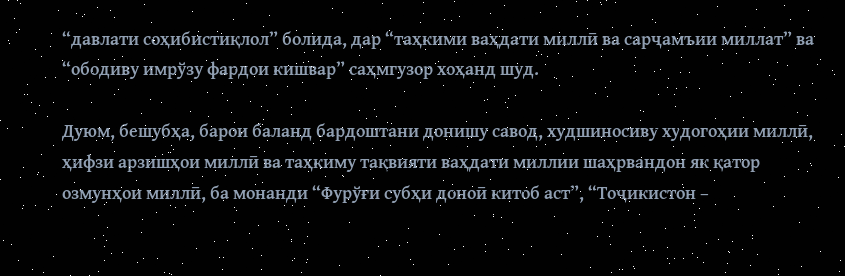“давлати соҳибистиқлол” болида, дар “таҳкими ваҳдати миллӣ ва сарҷамъии миллат” ва “ободиву имрўзу фардои кишвар” саҳмгузор хоҳанд шуд.

Дуюм, бешубҳа, барои баланд бардоштани донишу савод, худшиносиву худогоҳии миллӣ, ҳифзи арзишҳои миллӣ ва таҳкиму тақвияти ваҳдати миллии шаҳрвандон як қатор озмунҳои миллӣ, ба монанди “Фурўғи субҳи доноӣ китоб аст”, “Тоҷикистон –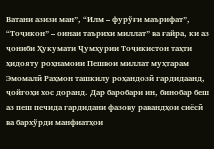Ватани азизи ман”, “Илм – фурўғи маърифат”, “Тоҷикон” – оинаи таърихи миллат” ва ғайра, ки аз ҷониби Ҳукумати Ҷумҳурии Тоҷикистон таҳти ҳидояту роҳнамоии Пешвои миллат муҳтарам Эмомалӣ Раҳмон ташкилу роҳандозӣ гардидаанд, ҷойгоҳи хос доранд. Дар баробари ин, бинобар беш аз пеш печида гардидани фазову равандҳои сиёсӣ ва бархўрди манфиатҳои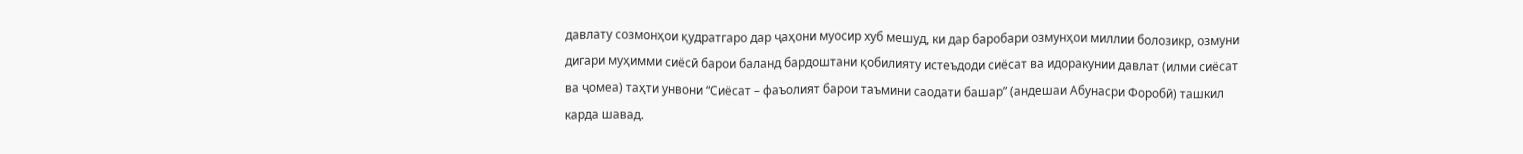давлату созмонҳои қудратгаро дар ҷаҳони муосир хуб мешуд, ки дар баробари озмунҳои миллии болозикр, озмуни дигари муҳимми сиёсӣ барои баланд бардоштани қобилияту истеъдоди сиёсат ва идоракунии давлат (илми сиёсат ва ҷомеа) таҳти унвони “Сиёсат – фаъолият барои таъмини саодати башар” (андешаи Абунасри Форобӣ) ташкил карда шавад.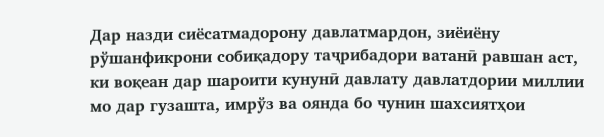Дар назди сиёсатмадорону давлатмардон, зиёиёну рўшанфикрони собиқадору таҷрибадори ватанӣ равшан аст, ки воқеан дар шароити кунунӣ давлату давлатдории миллии мо дар гузашта, имрўз ва оянда бо чунин шахсиятҳои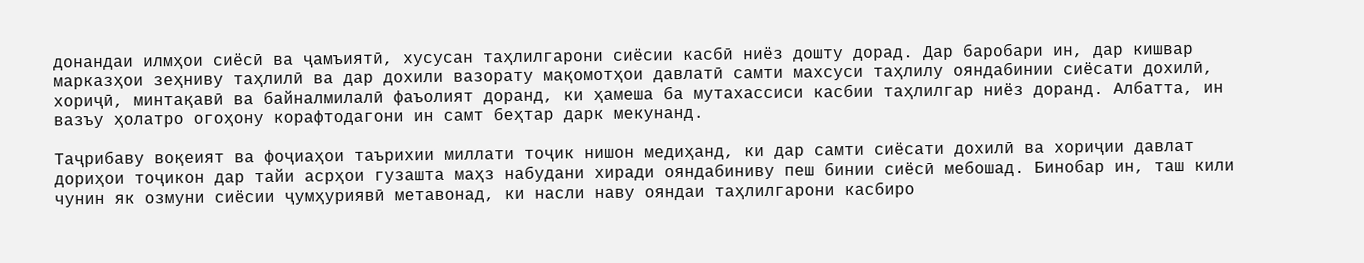донандаи илмҳои сиёсӣ ва ҷамъиятӣ, хусусан таҳлилгарони сиёсии касбӣ ниёз дошту дорад. Дар баробари ин, дар кишвар марказҳои зеҳниву таҳлилӣ ва дар дохили вазорату мақомотҳои давлатӣ самти махсуси таҳлилу ояндабинии сиёсати дохилӣ, хориҷӣ, минтақавӣ ва байналмилалӣ фаъолият доранд, ки ҳамеша ба мутахассиси касбии таҳлилгар ниёз доранд. Албатта, ин вазъу ҳолатро огоҳону корафтодагони ин самт беҳтар дарк мекунанд.

Таҷрибаву воқеият ва фоҷиаҳои таърихии миллати тоҷик нишон медиҳанд, ки дар самти сиёсати дохилӣ ва хориҷии давлат дориҳои тоҷикон дар тайи асрҳои гузашта маҳз набудани хиради ояндабиниву пеш бинии сиёсӣ мебошад. Бинобар ин, таш кили чунин як озмуни сиёсии ҷумҳуриявӣ метавонад, ки насли наву ояндаи таҳлилгарони касбиро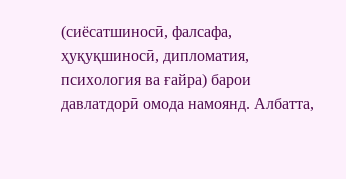(сиёсатшиносӣ, фалсафа, ҳуқуқшиносӣ, дипломатия, психология ва ғайра) барои давлатдорӣ омода намоянд. Албатта,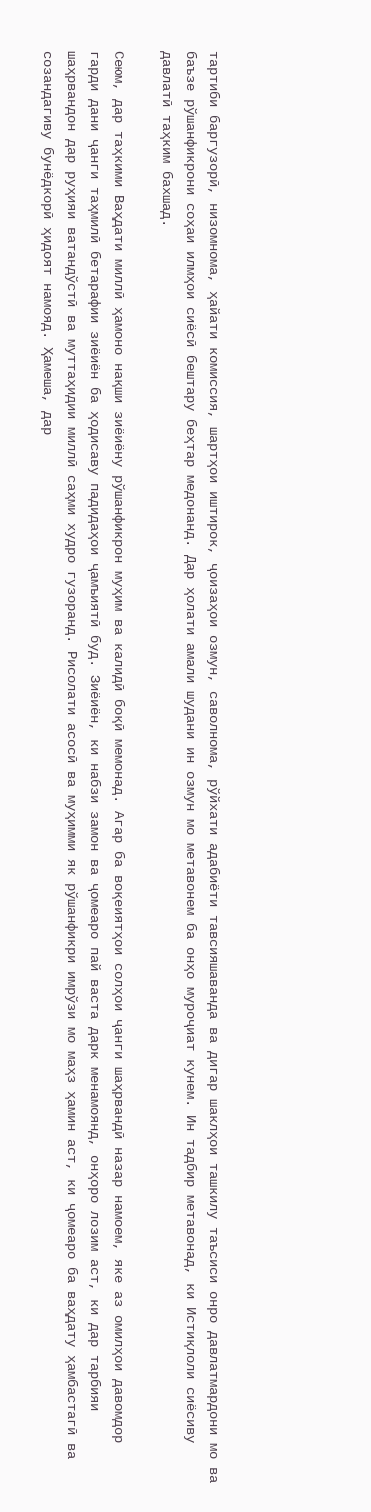тартиби баргузорӣ, низомнома, ҳайати комиссия, шартҳои иштирок, ҷоизаҳои озмун, саволнома, рўйхати адабиёти тавсияшаванда ва дигар шаклҳои ташкилу таъсиси онро давлатмардони мо ва баъзе рўшанфикрони соҳаи илмҳои сиёсӣ бештару беҳтар медонанд. Дар ҳолати амали шудани ин озмун мо метавонем ба онҳо муроҷиат кунем. Ин тадбир метавонад, ки Истиқлоли сиёсиву давлатӣ таҳким бахшад.

Сеюм, дар таҳкими Ваҳдати миллӣ ҳамоно нақши зиёиёну рўшанфикрон муҳим ва калидӣ боқӣ мемонад. Агар ба воқеиятҳои солҳои ҷанги шаҳрвандӣ назар намоем, яке аз омилҳои давомдор гарди дани ҷанги таҳмилӣ бетарафии зиёиён ба ҳодисаву падидаҳои ҷамъиятӣ буд. Зиёиён, ки набзи замон ва ҷомеаро пай васта дарк менамоянд, онҳоро лозим аст, ки дар тарбияи шаҳрвандон дар руҳияи ватандўстӣ ва муттаҳидии миллӣ саҳми худро гузоранд. Рисолати асосӣ ва муҳимми як рўшанфикри имрўзи мо маҳз ҳамин аст, ки ҷомеаро ба ваҳдату ҳамбастагӣ ва созандагиву бунёдкорӣ ҳидоят намояд. Ҳамеша, дар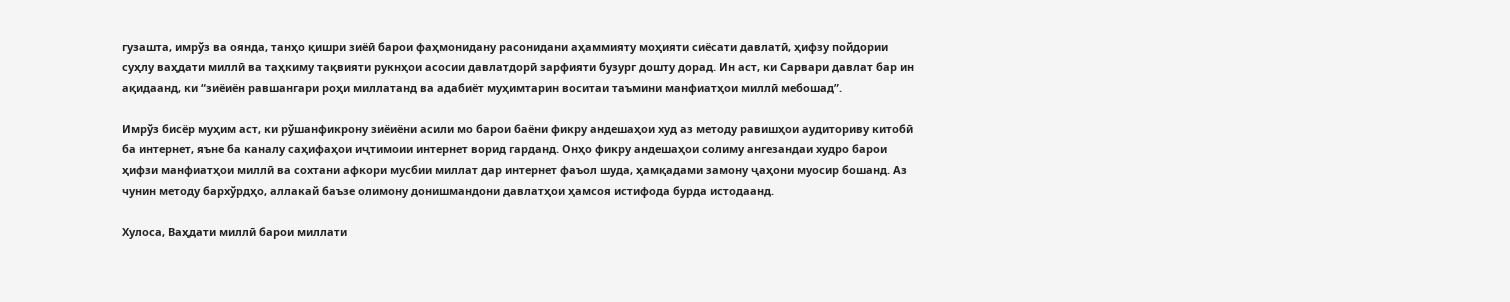гузашта, имрўз ва оянда, танҳо қишри зиёӣ барои фаҳмонидану расонидани аҳаммияту моҳияти сиёсати давлатӣ, ҳифзу пойдории суҳлу ваҳдати миллӣ ва таҳкиму тақвияти рукнҳои асосии давлатдорӣ зарфияти бузург дошту дорад. Ин аст, ки Сарвари давлат бар ин ақидаанд, ки “зиёиён равшангари роҳи миллатанд ва адабиёт муҳимтарин воситаи таъмини манфиатҳои миллӣ мебошад”.

Имрўз бисёр муҳим аст, ки рўшанфикрону зиёиёни асили мо барои баёни фикру андешаҳои худ аз методу равишҳои аудиториву китобӣ ба интернет, яъне ба каналу саҳифаҳои иҷтимоии интернет ворид гарданд. Онҳо фикру андешаҳои солиму ангезандаи худро барои ҳифзи манфиатҳои миллӣ ва сохтани афкори мусбии миллат дар интернет фаъол шуда, ҳамқадами замону ҷаҳони муосир бошанд. Аз чунин методу бархўрдҳо, аллакай баъзе олимону донишмандони давлатҳои ҳамсоя истифода бурда истодаанд.

Хулоса, Ваҳдати миллӣ барои миллати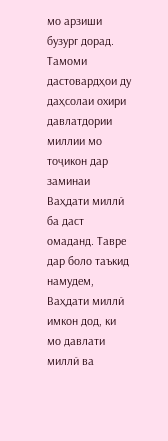мо арзиши бузург дорад. Тамоми дастовардҳои ду даҳсолаи охири давлатдории миллии мо тоҷикон дар заминаи Ваҳдати миллӣ ба даст омаданд. Тавре дар боло таъкид намудем, Ваҳдати миллӣ имкон дод, ки мо давлати миллӣ ва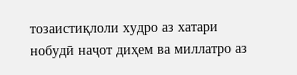тозаистиқлоли худро аз хатари нобудӣ наҷот диҳем ва миллатро аз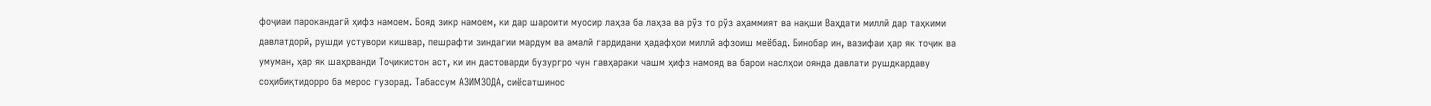фоҷиаи парокандагӣ ҳифз намоем. Бояд зикр намоем, ки дар шароити муосир лаҳза ба лаҳза ва рўз то рўз аҳаммият ва нақши Ваҳдати миллӣ дар таҳкими давлатдорӣ, рушди устувори кишвар, пешрафти зиндагии мардум ва амалӣ гардидани ҳадафҳои миллӣ афзоиш меёбад. Бинобар ин, вазифаи ҳар як тоҷик ва умуман, ҳар як шаҳрванди Тоҷикистон аст, ки ин дастоварди бузургро чун гавҳараки чашм ҳифз намояд ва барои наслҳои оянда давлати рушдкардаву соҳибиқтидорро ба мерос гузорад. Табассум АЗИМЗОДА, сиёсатшинос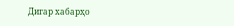Дигар хабарҳо